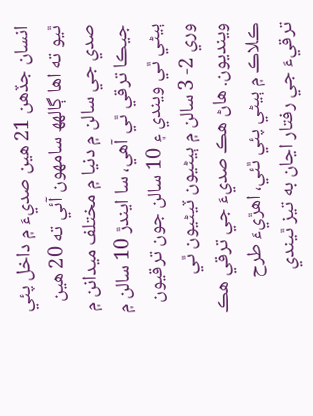انسان جڏھن 21 ھين صديءَ ۾ داخل پئي ٿيو ته اها ڳالهھ سامھون آئي ته 20 ھين صدي جي سالن ۾ دنيا ۾ مختلف ميدانن ۾ جيڪا ترقي ٿي آھي، سا ايندڙ 10 سالن ۾ ٻيڻي ٿي ويندي ۽ 10 سالن جون ترقيون وري 2- 3 سالن ۾ ٻيڻيون ٽيڻيون ٿي وينديون. ھاڻ ھڪ صديءَ جي ترقي ھڪ ڪلاڪ ۾ ٻيڻي پئي ٿئي، اھڙيءَ طرح ترقيءَ جي رفتار اڃان به تيز ٿيندي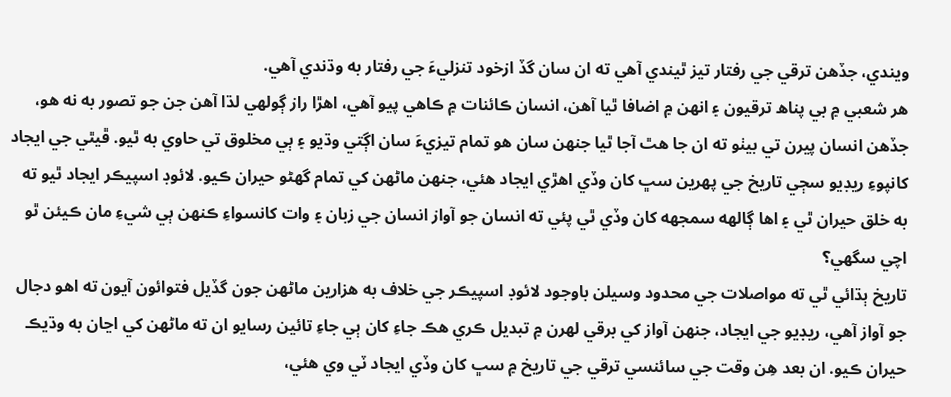ويندي، جڏھن ترقي جي رفتار تيز ٿيندي آھي ته ان سان گڏ ازخود تنزليءَ جي رفتار به وڌندي آھي.
ھر شعبي ۾ بي پناھ ترقيون ۽ انھن ۾ اضافا ٿيا آھن، انسان ڪائنات ۾ ڪاھي پيو آھي، اھڙا راز ڳولهي لڌا آھن جن جو تصور به نه ھو، جڏھن انسان پيرن تي بيٺو ته ان جا ھٿ آجا ٿيا جنھن سان ھو تمام تيزيءَ سان اڳتي وڌيو ۽ ٻي مخلوق تي حاوي به ٿيو. ڦيٿي جي ايجاد کانپوءِ ريڊيو سڄي تاريخ جي پھرين سڀ کان وڏي اھڙي ايجاد هئي، جنھن ماڻھن کي تمام گھڻو حيران ڪيو. لائوڊ اسپيڪر ايجاد ٿيو ته به خلق حيران ٿي ۽ اھا ڳالھه سمجھه کان وڏي ٿي پئي ته انسان جو آواز انسان جي زبان ۽ وات کانسواءِ ڪنھن ٻي شيءِ مان ڪيئن ٿو اچي سگھي؟
تاريخ ٻڌائي ٿي ته مواصلات جي محدود وسيلن باوجود لائوڊ اسپيڪر جي خلاف به ھزارين ماڻھن جون گڏيل فتوائون آيون ته اھو دجال جو آواز آھي، ريڊيو جي ايجاد، جنھن آواز کي برقي لھرن ۾ تبديل ڪري ھڪ جاءِ کان ٻي جاءِ تائين رسايو ان ته ماڻھن کي اڃان به وڌيڪ حيران ڪيو. ان بعد ھِن وقت جي سائنسي ترقي جي تاريخ ۾ سڀ کان وڏي ايجاد ٽي وي هئي،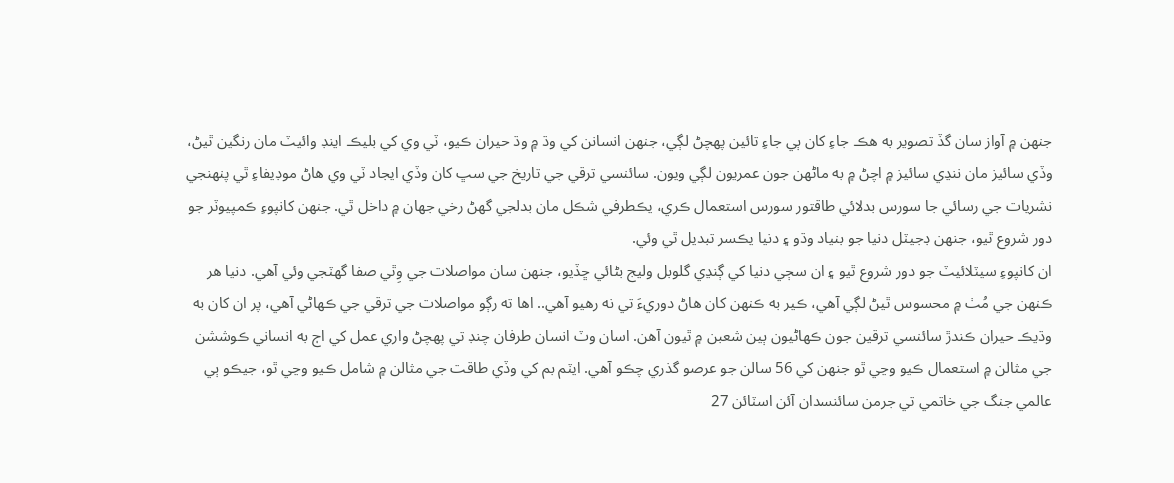جنھن ۾ آواز سان گڏ تصوير به هڪ جاءِ کان ٻي جاءِ تائين پھچڻ لڳي، جنھن انسانن کي وڌ ۾ وڌ حيران ڪيو، ٽي وي کي بليڪ اينڊ وائيٽ مان رنگين ٿيڻ، وڏي سائيز مان ننڍي سائيز ۾ اچڻ ۾ به ماڻھن جون عمريون لڳي ويون. سائنسي ترقي جي تاريخ جي سڀ کان وڏي ايجاد ٽي وي ھاڻ موڊيفاءِ ٿي پنھنجي نشريات جي رسائي جا سورس بدلائي طاقتور سورس استعمال ڪري، يڪطرفي شڪل مان بدلجي گھڻ رخي جھان ۾ داخل ٿي. جنهن کانپوءِ ڪمپيوٽر جو دور شروع ٿيو، جنهن ڊجيٽل دنيا جو بنياد وڌو ۽ دنيا يڪسر تبديل ٿي وئي.
ان کانپوءِ سيٽلائيٽ جو دور شروع ٿيو ۽ ان سڄي دنيا کي ڳنڍي گلوبل وليج بڻائي ڇڏيو، جنھن سان مواصلات جي وِٿي صفا گھٽجي وئي آھي. دنيا ھر ڪنھن جي مُٺ ۾ محسوس ٿيڻ لڳي آھي، ڪير به ڪنھن کان ھاڻ دوريءَ تي نه رھيو آھي.. اھا ته رڳو مواصلات جي ترقي جي ڪھاڻي آھي، پر ان کان به وڌيڪ حيران ڪندڙ سائنسي ترقين جون ڪھاڻيون ٻين شعبن ۾ ٿيون آھن. اسان وٽ انسان طرفان چنڊ تي پھچڻ واري عمل کي اڄ به انساني ڪوششن جي مثالن ۾ استعمال ڪيو وڃي ٿو جنھن کي 56 سالن جو عرصو گذري چڪو آھي. ايٽم بم کي وڏي طاقت جي مثالن ۾ شامل ڪيو وڃي ٿو، جيڪو ٻي عالمي جنگ جي خاتمي تي جرمن سائنسدان آئن اسٽائن 27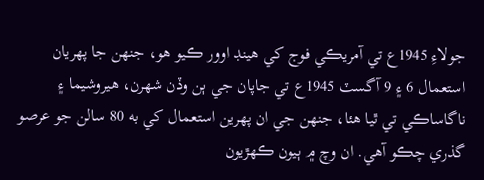جولاءِ 1945ع تي آمريڪي فوج کي ھينڊ اوور ڪيو ھو، جنھن جا پھريان استعمال 6 ۽ 9 آگسٽ 1945ع تي جاپان جي ٻن وڏن شھرن، ھيروشيما ۽ ناگاساڪي تي ٿيا ھئا، جنھن جي ان پھرين استعمال کي به 80 سالن جو عرصو گذري چڪو آھي. ان وچ ۾ ٻيون ڪھڙيون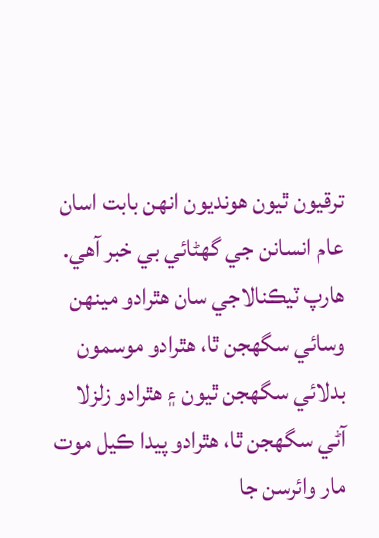ترقيون ٿيون ھونديون انھن بابت اسان عام انسانن جي گھڻائي بي خبر آھي. ھارپ ٽيڪنالاجي سان ھٿرادو مينھن وسائي سگھجن ٿا، ھٿرادو موسمون بدلائي سگھجن ٿيون ۽ ھٿرادو زلزلا آڻي سگھجن ٿا، ھٿرادو پيدا ڪيل موت مار وائرسن جا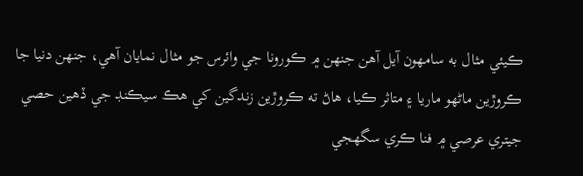ڪيئي مثال به سامھون آيل آھن جنھن ۾ ڪورونا جي وائرس جو مثال نمايان آھي، جنھن دنيا جا ڪروڙين ماڻھو ماريا ۽ متاثر ڪيا، ھاڻ ته ڪروڙين زندگين کي ھڪ سيڪنڊ جي ڏھين حصي جيتري عرصي ۾ فنا ڪري سگھجي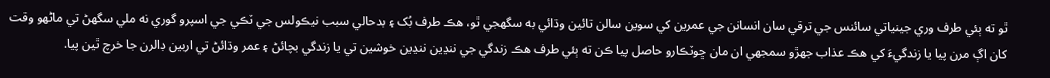ٿو ته ٻئي طرف وري جينياتي سائنس جي ترقي سان انسانن جي عمرين کي سوين سالن تائين وڌائي به سگھجي ٿو، ھڪ طرف بُک ۽ بدحالي سبب نيڪولس جي ٽڪي جي اسپرو گوري نه ملي سگھڻ تي ماڻھو وقت کان اڳ مرن پيا يا زندگيءَ کي ھڪ عذاب جھڙو سمجھي ان مان ڇوٽڪارو حاصل پيا ڪن ته ٻئي طرف ھڪ زندگي جي ننڍين ننڍين خوشين تي يا زندگي بچائڻ ۽ عمر وڌائڻ تي اربين ڊالرن جا خرچ ٿين پيا.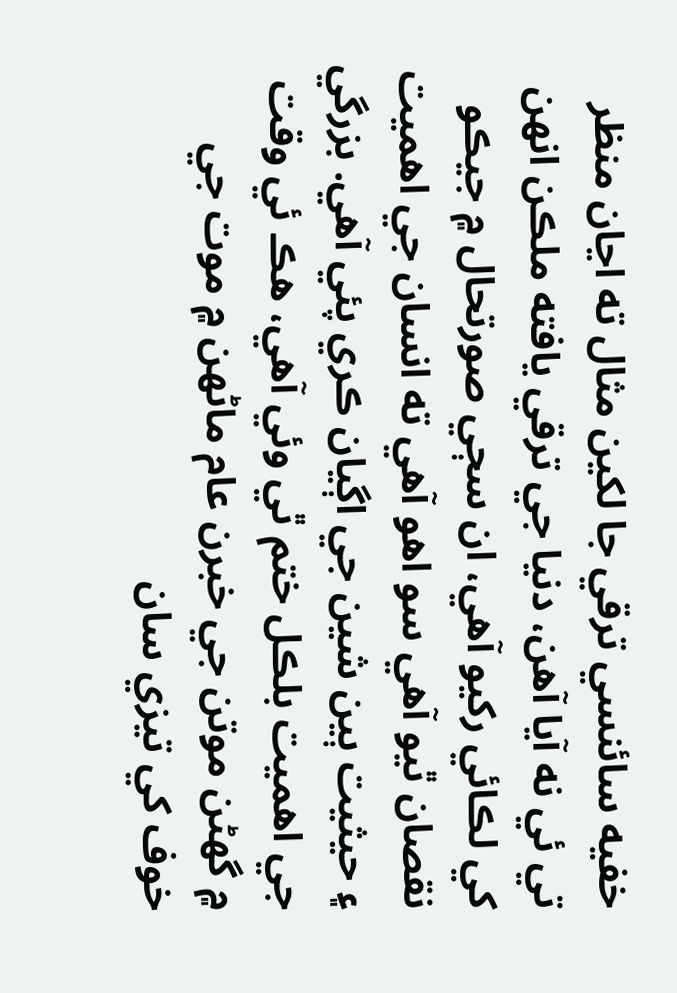خفيه سائنسي ترقي جا لکين مثال ته اڃان منظر تي ئي نه آيا آھن، دنيا جي ترقي يافته ملڪن انھن کي لڪائي رکيو آھي، ان سڄي صورتحال ۾ جيڪو نقصان ٿيو آھي سو اھو آھي ته انسان جي اھميت ۽ حيثيت ٻين شين جي اڳيان ڪري پئي آھي. بزرگي جي اھميت بلڪل ختم ٿي وئي آھي، ھڪ ئي وقت ۾ گھڻن موتن جي خبرن عام ماڻھن ۾ موت جي خوف کي تيزي سان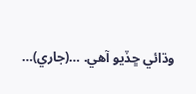وڌائي ڇڏيو آھي. …(جاري)…